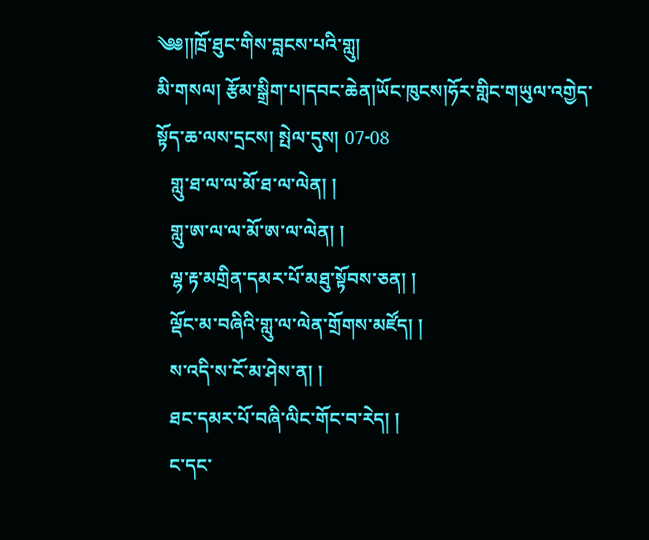༄༅།།ཁྲོ་ཐུང་གིས་བླངས་པའི་གླུ།
མི་གསལ། རྩོམ་སྒྲིག་པ།དབང་ཆེན།ཡོང་ཁུངས།ཧོར་གླིང་གཡུལ་འགྱེད་སྟོད་ཆ་ལས་དྲངས། སྤེལ་དུས། 07-08
   གླུ་ཐ་ལ་ལ་མོ་ཐ་ལ་ལེན། །
   གླུ་ཨ་ལ་ལ་མོ་ཨ་ལ་ལེན། །
   ལྷ་རྟ་མགྲིན་དམར་པོ་མཐུ་སྟོབས་ཅན། །
   ལྡོང་མ་བཞིའི་གླུ་ལ་ལེན་གྲོགས་མཛོད། །
   ས་འདི་ས་ངོ་མ་ཤེས་ན། །
   ཐང་དམར་པོ་བཞི་ལིང་གོང་བ་རེད། །
   ང་དང་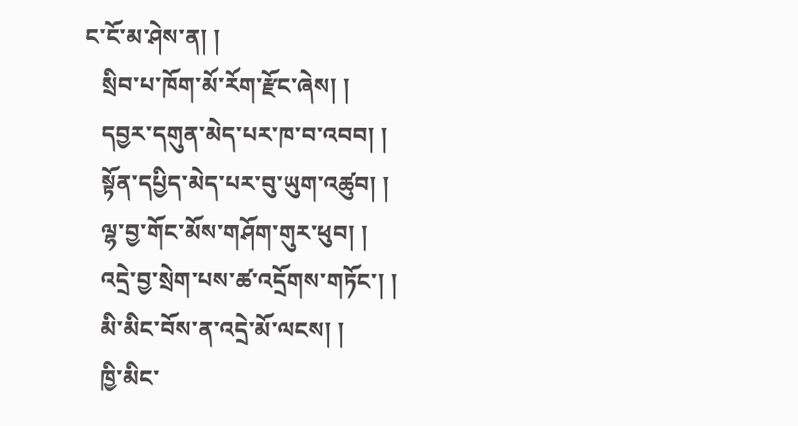ང་ངོ་མ་ཤེས་ན། །
   སྲིབ་པ་ཁོག་མོ་རོག་རྫོང་ཞེས། །
   དབྱར་དགུན་མེད་པར་ཁ་བ་འབབ། །
   སྟོན་དཔྱིད་མེད་པར་བུ་ཡུག་འཚུབ། །
   ལྷ་བྱ་གོང་མོས་གཤོག་གུར་ཕུབ། །
   འདྲེ་བྱ་སྲེག་པས་ཚ་འདྲོགས་གཏོང་། །
   མི་མིང་བོས་ན་འདྲེ་མོ་ལངས། །
   ཁྱི་མིང་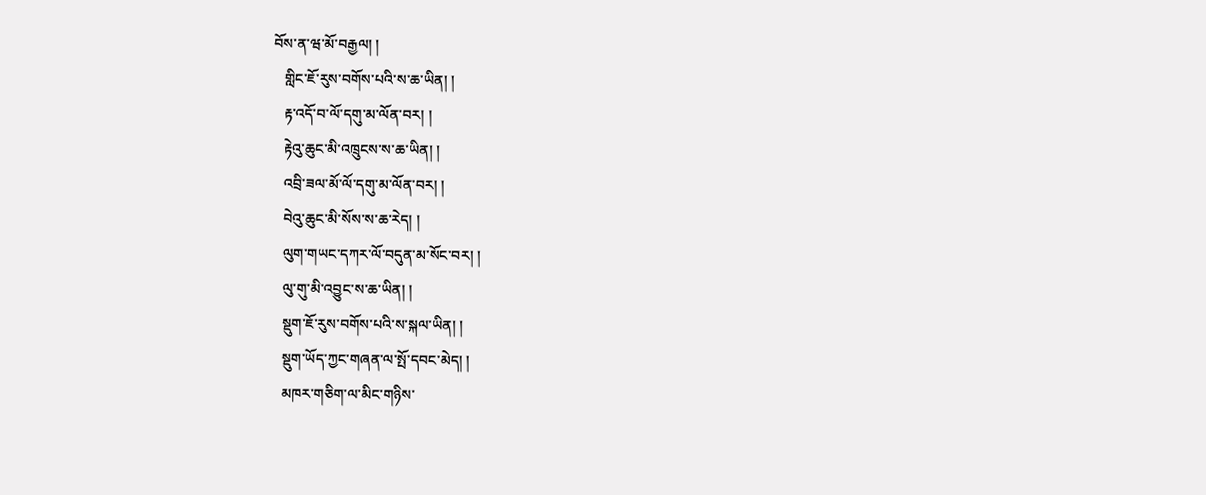བོས་ན་ཝ་མོ་བརྒྱལ། །
   གླིང་ཇོ་རུས་བགོས་པའི་ས་ཆ་ཡིན། །
   རྟ་འདོ་བ་ལོ་དགུ་མ་ལོན་བར། །
   རྟེའུ་ཆུང་མི་འཁྲུངས་ས་ཆ་ཡིན། །
   འབྲི་ཟལ་མོ་ལོ་དགུ་མ་ལོན་བར། །
   བེའུ་ཆུང་མི་སོས་ས་ཆ་རེད། །
   ལུག་གཡང་དཀར་ལོ་བདུན་མ་སོང་བར། །
   ལུ་གུ་མི་འབྱུང་ས་ཆ་ཡིན། །
   སྡུག་ཇོ་རུས་བགོས་པའི་ས་སྐལ་ཡིན། །
   སྡུག་ཡོད་ཀྱང་གཞན་ལ་སྤོ་དབང་མེད། །
   མཁར་གཅིག་ལ་མིང་གཉིས་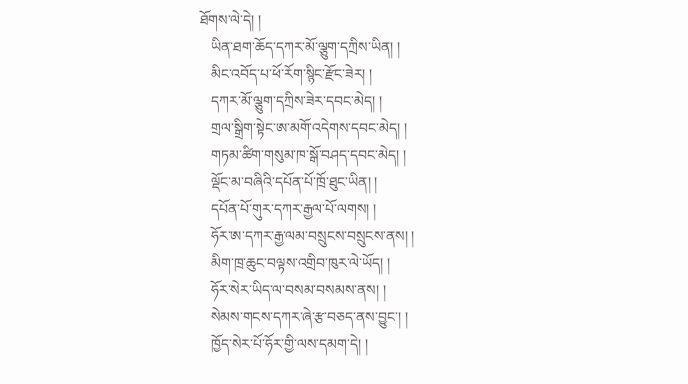ཐོགས་ལེ་དེ། །
   ཡིན་ཐག་ཆོད་དཀར་མོ་ལྕུག་དཀྲིས་ཡིན། །
   མིང་འབོད་པ་ཕོ་རོག་སྙིང་རྫོང་ཟེར། །
   དཀར་མོ་ལྕུག་དཀྲིས་ཟེར་དབང་མེད། །
   གྲལ་སྒྲིག་སྟེང་ཨ་མགོ་འདེགས་དབང་མེད། །
   གཏམ་ཚིག་གསུམ་ཁ་སྒོ་བཤད་དབང་མེད། །
   ལྡོང་མ་བཞིའི་དཔོན་པོ་ཁྲོ་ཐུང་ཡིན། །
   དཔོན་པོ་གུར་དཀར་རྒྱལ་པོ་ལགས། །
   ཧོར་ཨ་དཀར་རྒྱ་ལམ་བསྲུངས་བསྲུངས་ནས། །
   མིག་ཁྲ་ཆུང་བལྟས་འགྲིབ་ཁུར་ལེ་ཡོད། །
   ཧོར་སེར་ཡིད་ལ་བསམ་བསམས་ནས། །
   སེམས་གངས་དཀར་ཞེ་རྩ་བཅད་ནས་བྱུང་། །
   ཁྱོད་སེར་པོ་ཧོར་གྱི་ལས་དམག་དེ། །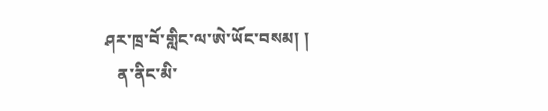ཤར་ཁྲ་བོ་གླིང་ལ་ཨེ་ཡོང་བསམ། །
   ན་ནིང་མི་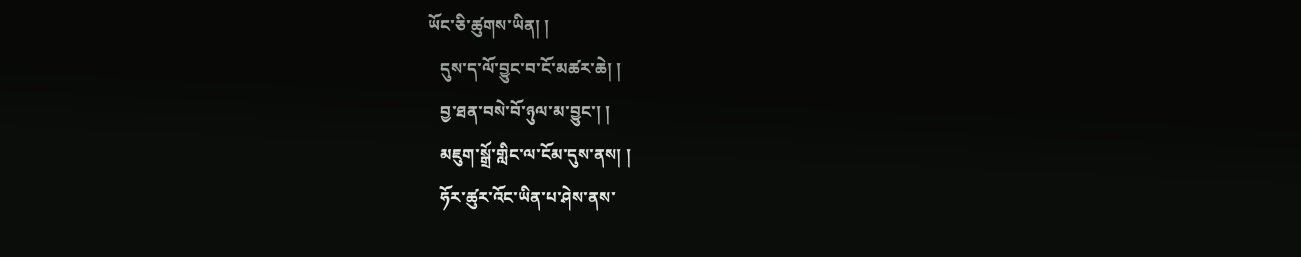ཡོང་ཅི་ཚུགས་ཡིན། །
   དུས་ད་ལོ་བྱུང་བ་ངོ་མཚར་ཆེ། །
   བྱ་ཐན་བསེ་བོ་ཉུལ་མ་བྱུང་། །
   མཇུག་སྒྲོ་གླིང་ལ་ངོམ་དུས་ནས། །
   ཧོར་ཚུར་འོང་ཡིན་པ་ཤེས་ནས་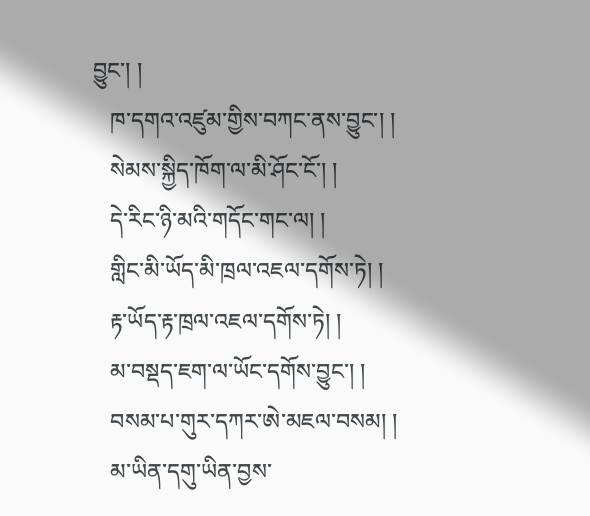བྱུང་། །
   ཁ་དགའ་འཛུམ་གྱིས་བཀང་ནས་བྱུང་། །
   སེམས་སྐྱིད་ཁོག་ལ་མི་ཤོང་ངོ་། །
   དེ་རིང་ཉི་མའི་གདོང་གང་ལ། །
   གླིང་མི་ཡོད་མི་ཁྲལ་འཇལ་དགོས་ཏེ། །
   རྟ་ཡོད་རྟ་ཁྲལ་འཇལ་དགོས་ཏེ། །
   མ་བསྡད་ཇག་ལ་ཡོང་དགོས་བྱུང་། །
   བསམ་པ་གུར་དཀར་ཨེ་མཇལ་བསམ། །
   མ་ཡིན་དགུ་ཡིན་བྱས་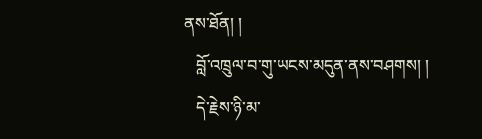ནས་ཐོན། །
   བློ་འཁྲུལ་བ་གུ་ཡངས་མདུན་ནས་བཤགས། །
   དེ་རྗེས་ཉི་མ་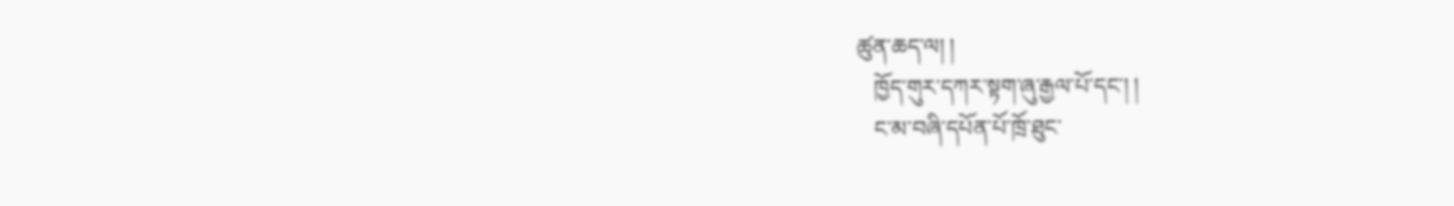ཚུན་ཆད་ལ། །
   ཁྱོད་གུར་དཀར་སྟག་ཞུ་རྒྱལ་པོ་དང་། །
   ང་མ་བཞི་དཔོན་པོ་ཁྲོ་ཐུང་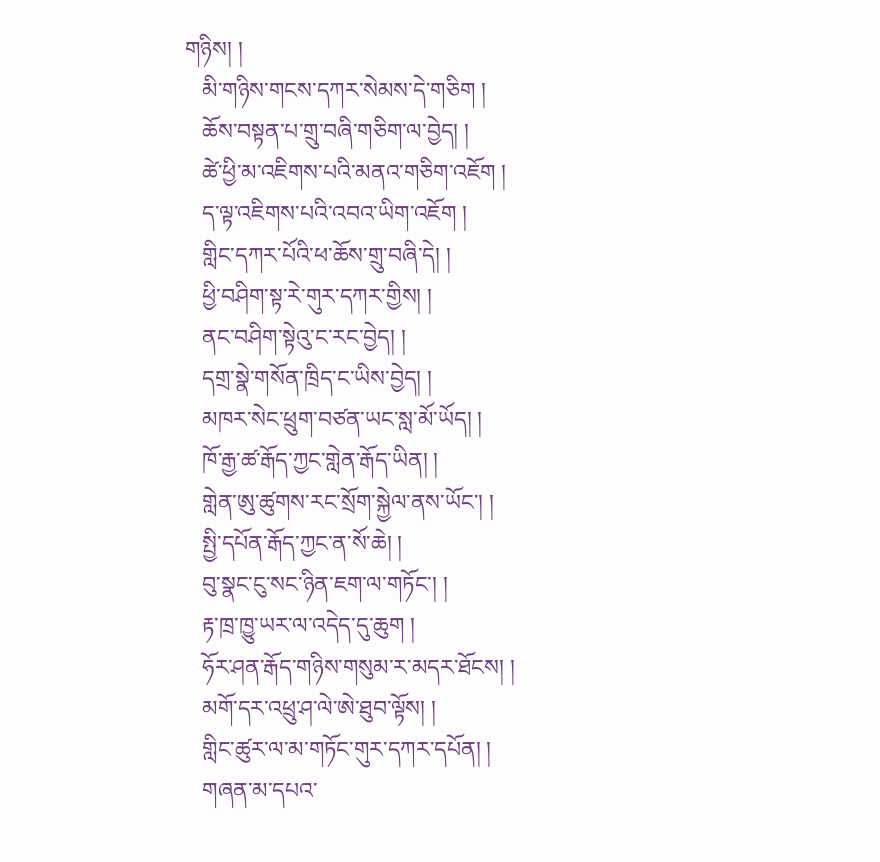གཉིས། །
   མི་གཉིས་གངས་དཀར་སེམས་དེ་གཅིག །
   ཆོས་བསྟན་པ་གྲུ་བཞི་གཅིག་ལ་བྱེད། །
   ཚེ་ཕྱི་མ་འཇིགས་པའི་མནའ་གཅིག་འཇོག །
   ད་ལྟ་འཇིགས་པའི་འབའ་ཡིག་འཇོག །
   གླིང་དཀར་པོའི་ཕ་ཆོས་གྲུ་བཞི་དེ། །
   ཕྱི་བཤིག་སྟ་རེ་གུར་དཀར་གྱིས། །
   ནང་བཤིག་སྟེའུ་ང་རང་བྱེད། །
   དགྲ་སྣེ་གསོན་ཁྲིད་ང་ཡིས་བྱེད། །
   མཁར་སེང་ཕྲུག་བཙན་ཡང་སླ་མོ་ཡོད། །
   ཁོ་རྒྱ་ཚ་རྒོད་ཀྱང་གླེན་རྒོད་ཡིན། །
   གླེན་ཨུ་ཚུགས་རང་སྲོག་སྐྱེལ་ནས་ཡོང་། །
   སྤྱི་དཔོན་རྒོད་ཀྱང་ན་སོ་ཆེ། །
   བུ་སྣང་ངུ་སང་ཉིན་ཇག་ལ་གཏོང་། །
   རྟ་ཁྲ་ཁྱུ་ཡར་ལ་འདེད་དུ་ཆུག །
   ཧོར་ཤན་རྒོད་གཉིས་གསུམ་ར་མདར་ཐོངས། །
   མགོ་དར་འཕྲུ་ཤ་ལེ་ཨེ་ཐུབ་ལྟོས། །
   གླིང་ཚུར་ལ་མ་གཏོང་གུར་དཀར་དཔོན། །
   གཞན་མ་དཔའ་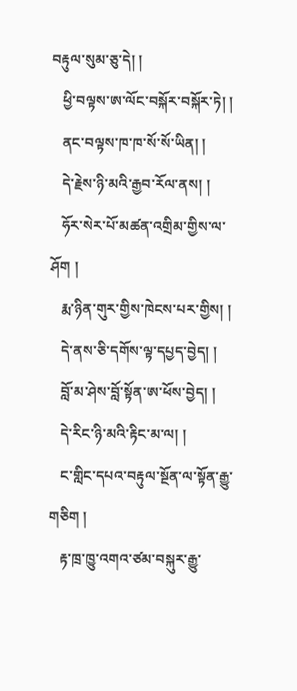བརྟུལ་སུམ་ཅུ་དེ། །
   ཕྱི་བལྟས་ཨ་ལོང་བསྐོར་བསྐོར་ཏེ། །
   ནང་བལྟས་ཁ་ཁ་སོ་སོ་ཡིན། །
   དེ་རྗེས་ཉི་མའི་རྒྱབ་རོལ་ནས། །
   ཧོར་སེར་པོ་མཚན་འགྲིམ་གྱིས་ལ་ཤོག །
   རྨ་ཉིན་གུར་གྱིས་ཁེངས་པར་གྱིས། །
   དེ་ནས་ཅི་དགོས་ལྟ་དཔྱད་བྱེད། །
   བློ་མ་ཤེས་བློ་སྟོན་ཨ་ཕོས་བྱེད། །
   དེ་རིང་ཉི་མའི་རྟིང་མ་ལ། །
   ང་གླིང་དཔའ་བརྟུལ་སྔོན་ལ་སྟོན་རྒྱུ་གཅིག །
   རྟ་ཁྲ་ཁྱུ་འགའ་ཙམ་བསྐུར་རྒྱུ་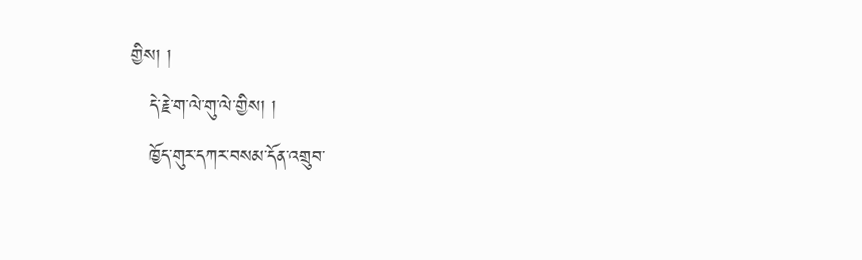གྱིས། །
   དེ་རྗེ་ག་ལེ་གུ་ལེ་གྱིས། །
   ཁྱོད་གུར་དཀར་བསམ་དོན་འགྲུབ་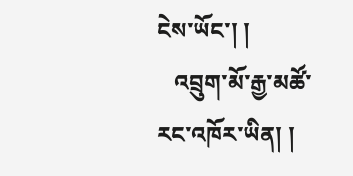ངེས་ཡོང་། །
   འབྲུག་མོ་རྒྱ་མཚོ་རང་འཁོར་ཡིན། །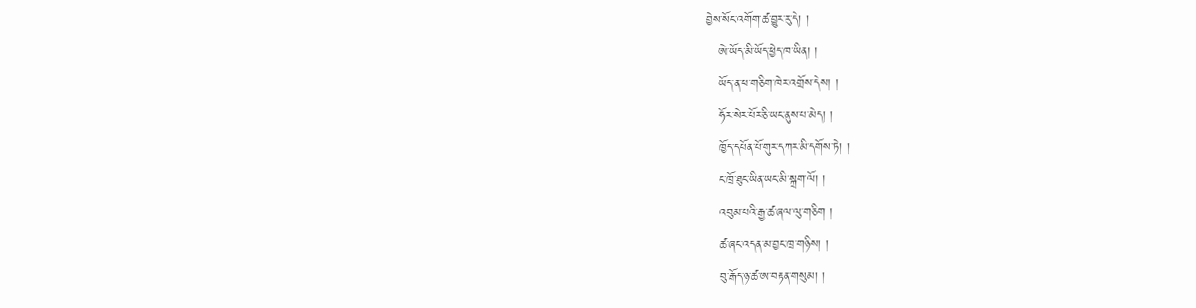བྱེས་སོང་འགོག་ཚ་བྱུར་རུ་དེ། །
   ཨེ་ཡོད་མི་ཡོད་ཕྱེད་ཁ་ཡིན། །
   ཡོད་ན་ཕ་གཅིག་ཁེར་འགྲོས་དེས། །
   ཧོར་སེར་པོར་ཅི་ཡང་ནུས་པ་མེད། །
   ཁྱོད་དཔོན་པོ་གུར་དཀར་མི་དགོས་ཏེ། །
   ང་ཁྲོ་ཐུང་ཡིན་ཡང་མི་སྐྲག་ལོ། །
   འབུམ་པའི་རྒྱ་ཚ་ཞལ་ལུ་གཅིག །
   ཚ་ཞང་འདན་མ་བྱང་ཁྲ་གཉིས། །
   བུ་རྒོད་ཉ་ཚ་ཨ་བརྟན་གསུམ། །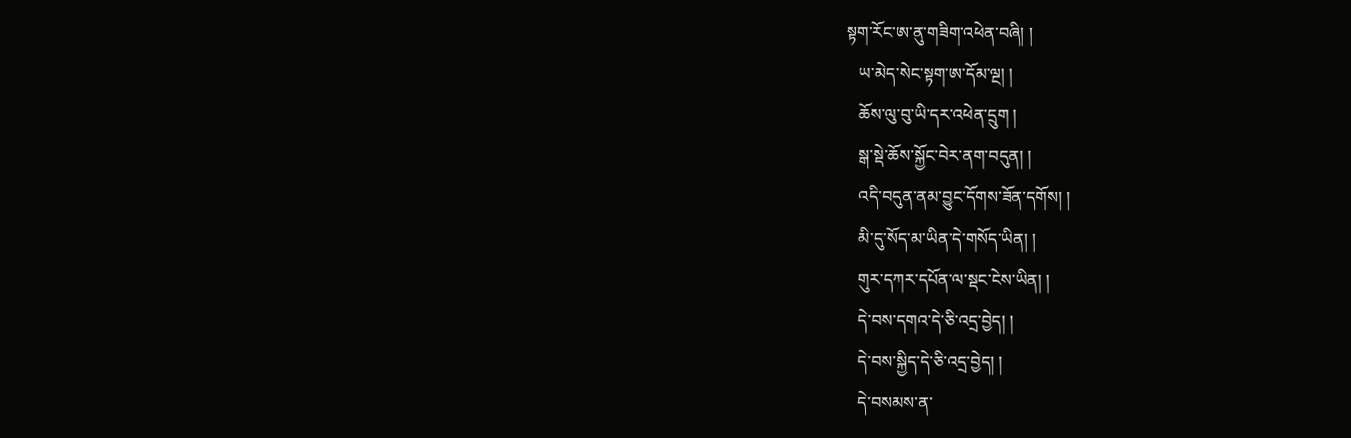སྟག་རོང་ཨ་ནུ་གཟིག་འཕེན་བཞི། །
   ཡ་མེད་སེང་སྟག་ཨ་དོམ་ལྔ། །
   ཆོས་ལུ་བུ་ཡི་དར་འཕེན་དྲུག །
   སྒ་སྡེ་ཆོས་སྐྱོང་བེར་ནག་བདུན། །
   འདི་བདུན་ནམ་བྱུང་དོགས་ཟོན་དགོས། །
   མི་དུ་སོད་མ་ཡིན་དེ་གསོད་ཡིན། །
   གུར་དཀར་དཔོན་ལ་སྡང་ངེས་ཡིན། །
   དེ་བས་དགའ་དེ་ཅི་འདྲ་བྱེད། །
   དེ་བས་སྐྱིད་དེ་ཅི་འདྲ་བྱེད། །
   དེ་བསམས་ན་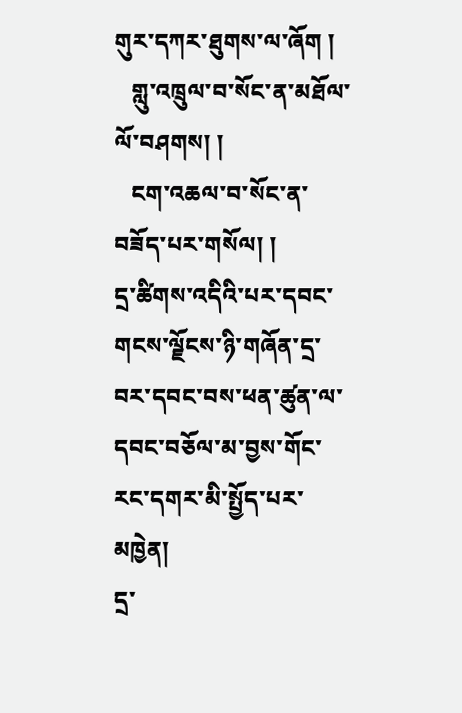གུར་དཀར་ཐུགས་ལ་ཞོག །
   གླུ་འཁྲུལ་བ་སོང་ན་མཐོལ་ལོ་བཤགས། །
   ངག་འཆལ་བ་སོང་ན་བཟོད་པར་གསོལ། །
དྲ་ཚིགས་འདིའི་པར་དབང་གངས་ལྗོངས་ཉི་གཞོན་དྲ་བར་དབང་བས་ཕན་ཚུན་ལ་དབང་བཅོལ་མ་བྱས་གོང་རང་དགར་མི་སྤྱོད་པར་མཁྱེན།
དྲ་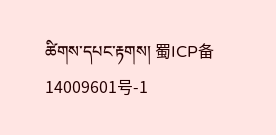ཚིགས་དཔང་རྟགས། 蜀ICP备14009601号-1